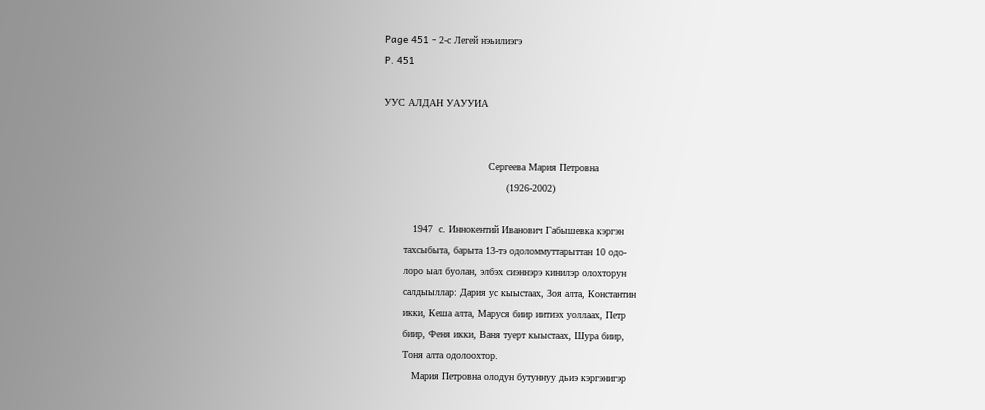Page 451 - 2-с Легей нэьилиэгэ
P. 451

УУС АЛДАН УАУУИА


                                   Сергеева Мария Петровна
                                         (1926-2002)

          1947  с. Иннокентий Иванович Габышевка кэргэн
       тахсыбыта, барыта 13-тэ одоломмуттарыттан 10 одо-
       лоро ыал буолан, элбэх сиэннэрэ кинилэр олохторун
       салдыыллар: Дария ус кыыстаах, Зоя алта, Константин
       икки, Кеша алта, Маруся биир иитиэх уоллаах, Петр
       биир, Феня икки, Ваня туерт кыыстаах, Шура биир,
       Тоня алта одолоохтор.
          Мария Петровна олодун бутуннуу дьиэ кэргэнигэр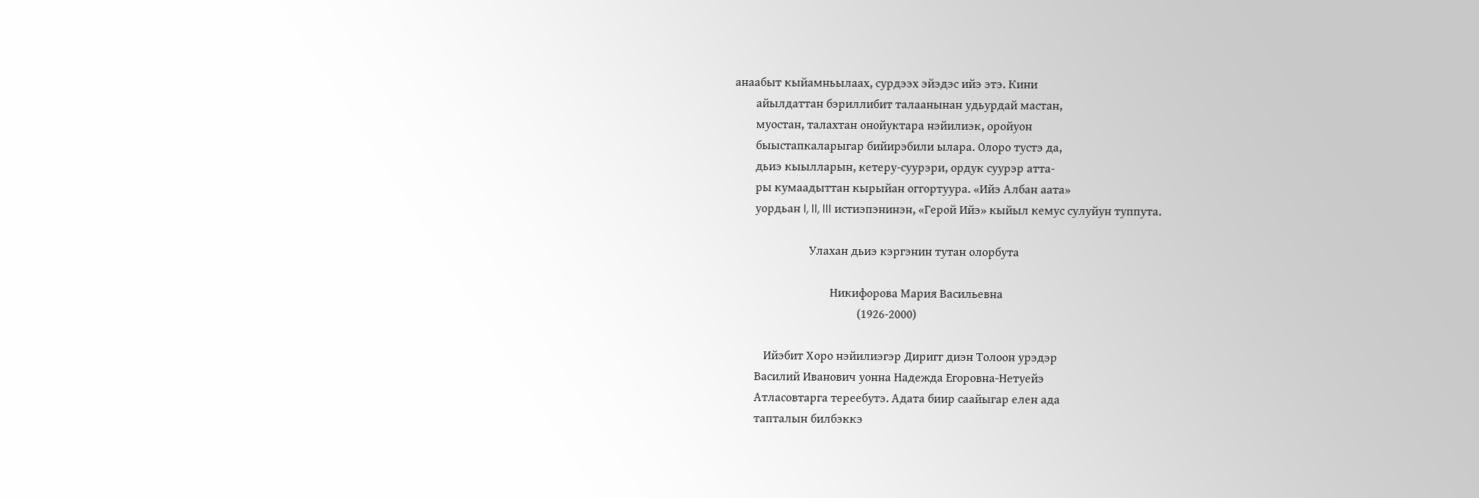анаабыт кыйамньылаах, сурдээх эйэдэс ийэ этэ. Кини
       айылдаттан бэриллибит талаанынан удьурдай мастан,
       муостан, талахтан онойуктара нэйилиэк, оройуон
       быыстапкаларыгар бийирэбили ылара. Олоро тустэ да,
       дьиэ кыылларын, кетеру-суурэри, ордук суурэр атта-
       ры кумаадыттан кырыйан оггортуура. «Ийэ Албан аата»
       уордьан I, II, III истиэпэнинэн, «Герой Ийэ» кыйыл кемус сулуйун туппута.

                         Улахан дьиэ кэргэнин тутан олорбута

                                Никифорова Мария Васильевна
                                         (1926-2000)

          Ийэбит Хоро нэйилиэгэр Диригг диэн Толоон урэдэр
       Василий Иванович уонна Надежда Егоровна-Нетуейэ
       Атласовтарга тереебутэ. Адата биир саайыгар елен ада
       тапталын билбэккэ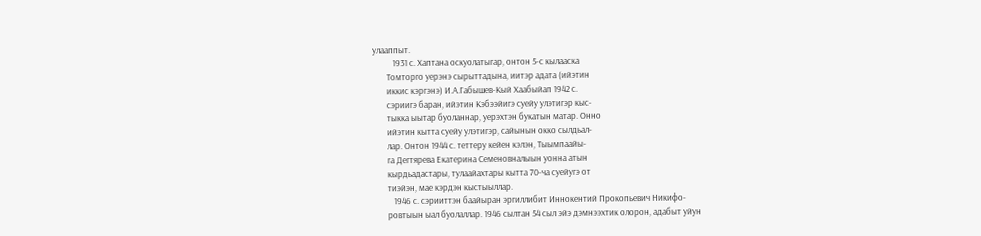улааппыт.
          1931 с. Хаптана оскуолатыгар, онтон 5-с кылааска
       Томторго уерэнэ сырыттадына, иитэр адата (ийэтин
       иккис кэргэнэ) И.А.Габышев-Кый Хаабыйап 1942 с.
       сэриигэ баран, ийэтин Кэбээйигэ суейу улэтигэр кыс-
       тыкка ыытар буоланнар, уерэхтэн букатын матар. Онно
       ийэтин кытта суейу улэтигэр, сайынын окко сылдьал-
       лар. Онтон 1944 с. теттеру кейен кэлэн, Тыымпаайы-
       га Дегтярева Екатерина Семеновналыын уонна атын
       кырдьадастары, тулаайахтары кытта 70-ча суейугэ от
       тиэйэн, мае кэрдэн кыстыыллар.
          1946 с. сэрииттэн баайыран эргиллибит Иннокентий Прокопьевич Никифо-
       ровтыын ыал буолаллар. 1946 сылтан 54 сыл эйэ дэмнээхтик олорон, адабыт уйун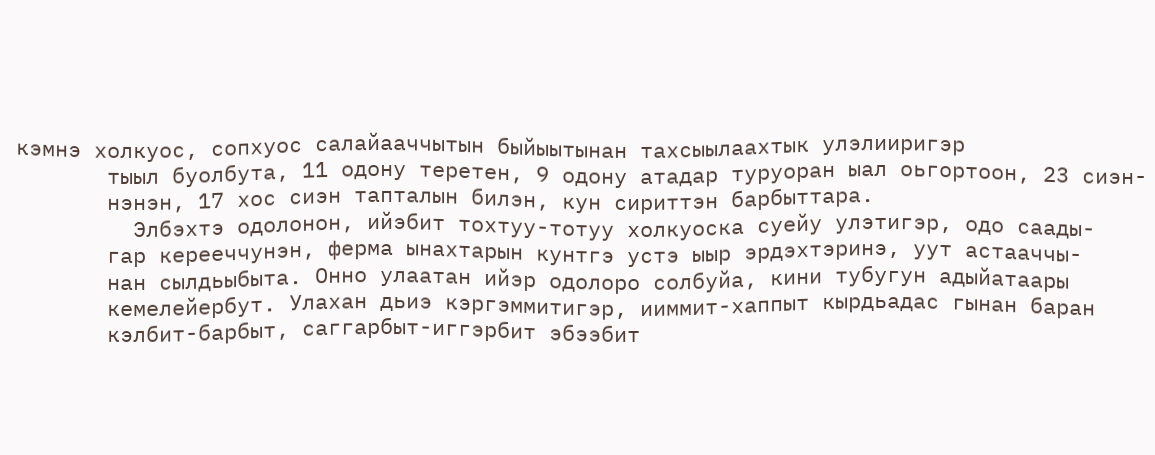кэмнэ холкуос, сопхуос салайааччытын быйыытынан тахсыылаахтык улэлииригэр
       тыыл буолбута, 11 одону теретен, 9 одону атадар туруоран ыал оьгортоон, 23 сиэн-
       нэнэн, 17 хос сиэн тапталын билэн, кун сириттэн барбыттара.
         Элбэхтэ одолонон, ийэбит тохтуу-тотуу холкуоска суейу улэтигэр, одо саады-
       гар керееччунэн, ферма ынахтарын кунтгэ устэ ыыр эрдэхтэринэ, уут астааччы-
       нан сылдьыбыта. Онно улаатан ийэр одолоро солбуйа, кини тубугун адыйатаары
       кемелейербут. Улахан дьиэ кэргэммитигэр, ииммит-хаппыт кырдьадас гынан баран
       кэлбит-барбыт, саггарбыт-иггэрбит эбээбит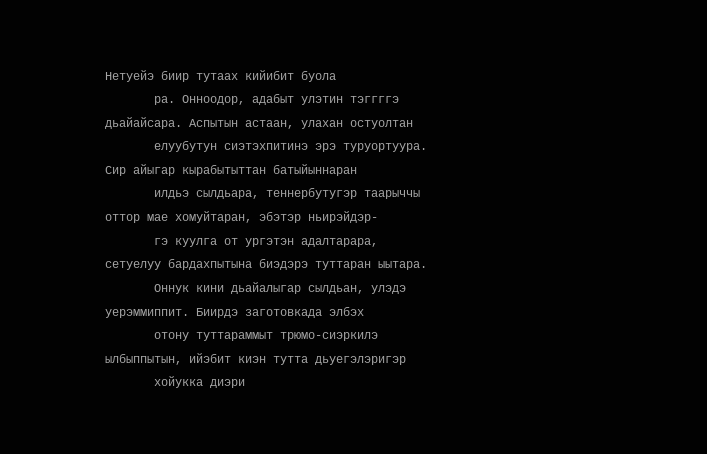Нетуейэ биир тутаах кийибит буола
       ра. Онноодор, адабыт улэтин тэггггэ дьайайсара. Аспытын астаан, улахан остуолтан
       елуубутун сиэтэхпитинэ эрэ туруортуура. Сир айыгар кырабытыттан батыйыннаран
       илдьэ сылдьара, теннербутугэр таарыччы оттор мае хомуйтаран, эбэтэр ньирэйдэр-
       гэ куулга от ургэтэн адалтарара, сетуелуу бардахпытына биэдэрэ туттаран ыытара.
       Оннук кини дьайалыгар сылдьан, улэдэ уерэммиппит. Биирдэ заготовкада элбэх
       отону туттараммыт трюмо-сиэркилэ ылбыппытын, ийэбит киэн тутта дьуегэлэригэр
       хойукка диэри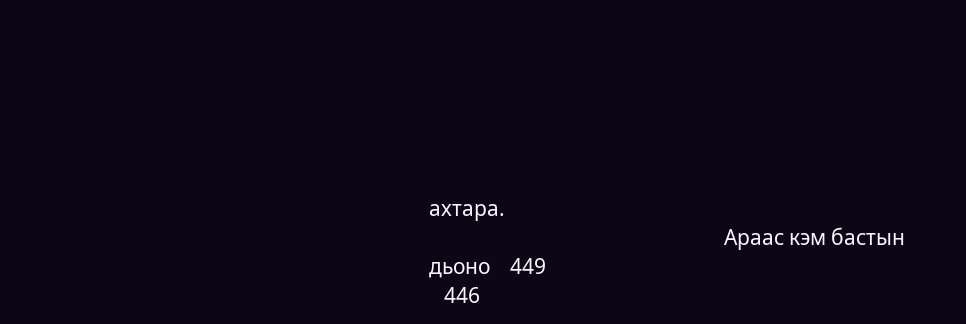ахтара.
                                                           Араас кэм бастын дьоно    449
   446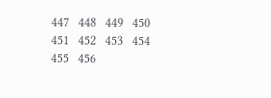447   448   449   450   451   452   453   454   455   456